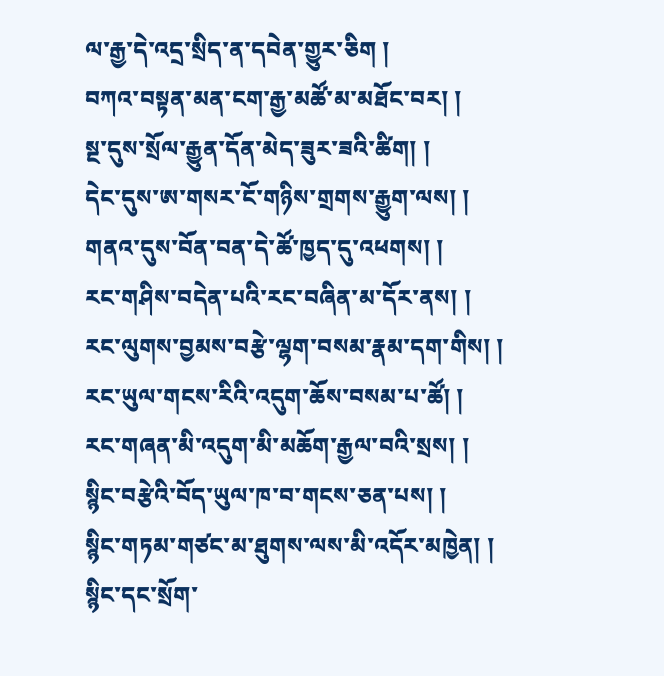ལ་རྒྱ་དེ་འདྲ་སྲིད་ན་དབེན་གྱུར་ཅིག །
བཀའ་བསྟན་མན་ངག་རྒྱ་མཚོ་མ་མཐོང་བར། །
སྔ་དུས་སྲོལ་རྒྱུན་དོན་མེད་ཟུར་ཟའི་ཚིག། །
དེང་དུས་ཨ་གསར་ངོ་གཉིས་གྲགས་རྒྱུག་ལས། །
གནའ་དུས་བོན་བན་དེ་ཚོ་ཁྱད་དུ་འཕགས། །
རང་གཤིས་བདེན་པའི་རང་བཞིན་མ་དོར་ནས། །
རང་ལུགས་བྱམས་བརྩེ་ལྷག་བསམ་རྣམ་དག་གིས། །
རང་ཡུལ་གངས་རིའི་འདུག་ཆོས་བསམ་པ་ཚོ། །
རང་གཞན་མི་འདུག་མི་མཆོག་རྒྱལ་བའི་སྲས། །
སྙིང་བརྩེའི་བོད་ཡུལ་ཁ་བ་གངས་ཅན་པས། །
སྙིང་གཏམ་གཙང་མ་ཐུགས་ལས་མི་འདོར་མཁྱེན། །
སྙིང་དང་སྲོག་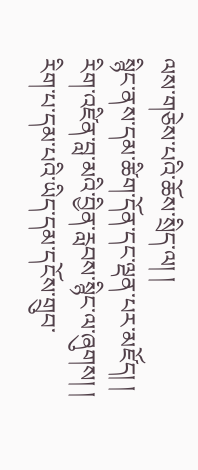ལས་གཅེས་པའི་ཆོས་སྲིད་ལ། །
སྙིང་ནས་དམ་ཚིག་དོན་དང་ལྡན་པར་མཛོད། །
རིག་འཛིན་བླ་མའི་བྱིན་རླབས་སྙིང་ལ་ཞུགས། །
རིག་པ་དམ་པའི་ཡིད་དམ་དངོས་གྲུབ་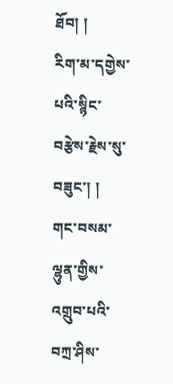ཐོབ། །
རིག་མ་དགྱེས་པའི་སྙིང་བརྩེས་རྗེས་སུ་བཟུང་། །
གང་བསམ་ལྷུན་གྱིས་འགྲུབ་པའི་བཀྲ་ཤིས་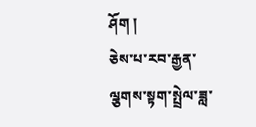ཤོག །
ཅེས་པ་རབ་རྒྱན་ལྕགས་སྟག་སྤྲེལ་ཟླ་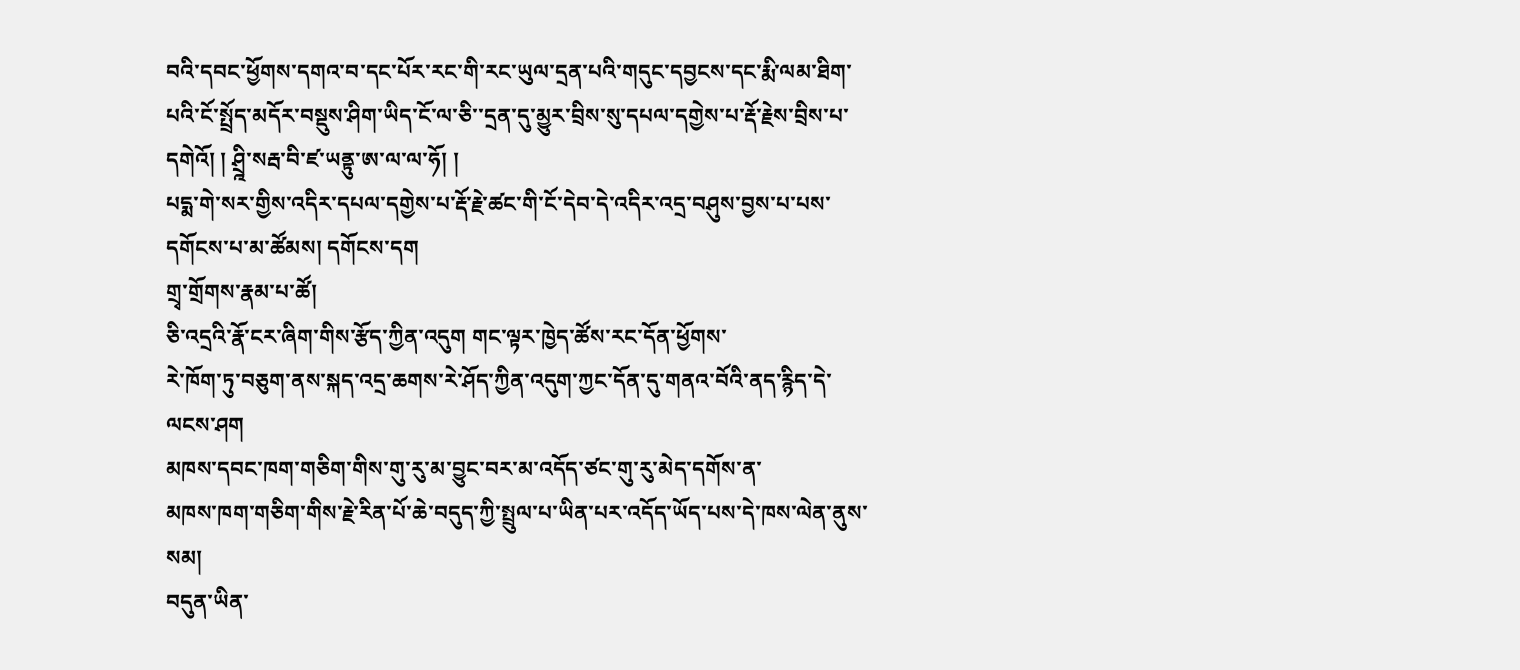བའི་དབང་ཕྱོགས་དགའ་བ་དང་པོར་རང་གི་རང་ཡུལ་དྲན་པའི་གདུང་དབྱངས་དང་རྨི་ལམ་ཐིག་པའི་ངོ་སྤྲོད་མདོར་བསྡུས་ཤིག་ཡིད་ངོ་ལ་ཅི་་དྲན་དུ་མྱུར་བྲིས་སུ་དཔལ་དགྱེས་པ་རྡོ་རྗེས་བྲིས་པ་དགེའོ། ། ཤྲྰི་སརྦ་བི་ཛ་ཡནྟུ་ཨ་ལ་ལ་ཧོ། །
པདྨ་གེ་སར་གྱིས་འདིར་དཔལ་དགྱེས་པ་རྡོ་རྗེ་ཚང་གི་ངོ་དེབ་དེ་འདིར་འདྲ་བཤུས་བྱས་པ་པས་དགོངས་པ་མ་ཚོམས། དགོངས་དག
གྲྭ་གྲོགས་རྣམ་པ་ཚོ།
ཅི་འདྲའི་རྣོ་ངར་ཞིག་གིས་རྩོད་ཀྱིན་འདུག གང་ལྟར་ཁྱེད་ཚོས་རང་དོན་ཕྱོགས་
རེ་ཁོག་ཏུ་བཅུག་ནས་སྐད་འདྲ་ཆགས་རེ་ཤོད་ཀྱིན་འདུག་ཀྱང་དོན་དུ་གནའ་བོའི་ནད་རྙིད་དེ་ལངས་ཤག
མཁས་དབང་ཁག་གཅིག་གིས་གུ་རུ་མ་བྱུང་བར་མ་འདོད་ཙང་གུ་རུ་མེད་དགོས་ན་
མཁས་ཁག་གཅིག་གིས་རྗེ་རིན་པོ་ཆེ་བདུད་ཀྱི་སྤྲུལ་པ་ཡིན་པར་འདོད་ཡོད་པས་དེ་ཁས་ལེན་ནུས་སམ།
བདུན་ཡིན་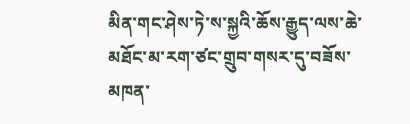མིན་གང་ཤེས་ཏེ་ས་སྐྱའི་ཆོས་རྒྱུད་ལས་ཆེ་མཐོང་མ་རག་ཙང་གྲུབ་གསར་དུ་བཟོས་མཁན་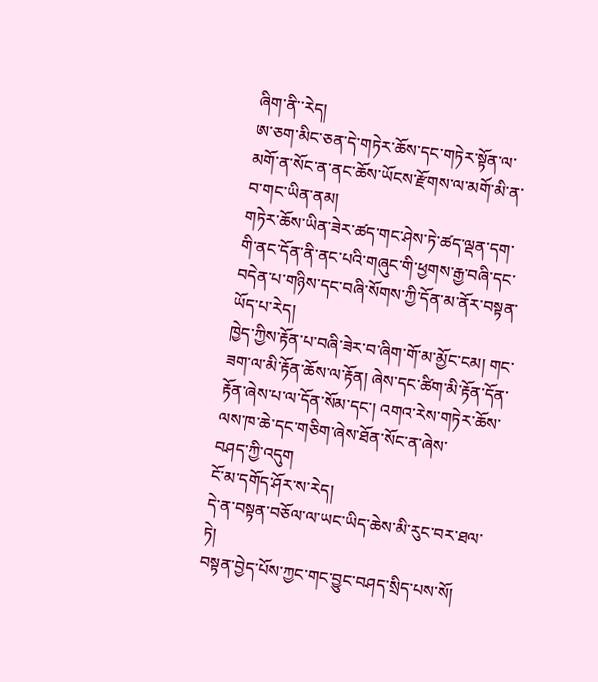ཞིག་ནི་་རེད།
ཨ་ཅག་མིང་ཅན་དེ་གཏེར་ཆོས་དང་གཏེར་སྟོན་ལ་མགོ་ན་སོང་ན་ནང་ཆོས་ཡོངས་རྫོགས་ལ་མགོ་མི་ན་བ་གང་ཡིན་ནམ།
གཏེར་ཆོས་ཡིན་ཟེར་ཚད་གང་ཤེས་ཏེ་ཚད་ལྡན་དག་གི་ནང་དོན་ནི་ནང་པའི་གཞུང་གི་ཕྱགས་རྒྱ་བཞི་དང་
བདེན་པ་གཉིས་དང་བཞི་སོགས་ཀྱི་དོན་མ་ནོར་བསྟན་ཡོད་པ་རེད།
ཁྱེད་ཀྱིས་རྟོན་པ་བཞི་ཟེར་བ་ཞིག་གོ་མ་མྱོང་ངམ། གང་ཟག་ལ་མི་རྟོན་ཆོས་ལ་རྟོན། ཞེས་དང་ཚིག་མི་རྟོན་དོན་རྟོན་ཞེས་པ་ལ་དོན་སོམ་དང་། འགའ་རེས་གཏེར་ཆོས་ལས་ཁ་ཆེ་དང་གཅིག་ཞེས་ཐོན་སོང་ན་ཞེས་
བཤད་ཀྱི་འདུག
ངོ་མ་དགོད་ཤོར་ས་རེད།
དེ་ན་བསྟན་བཅོལ་ལ་ཡང་ཡིད་ཆེས་མི་རུང་བར་ཐལ་ཏེ།
བསྟན་བྱེད་པོས་ཀྱང་གང་བྱུང་བཤད་སྲིད་པས་སོ།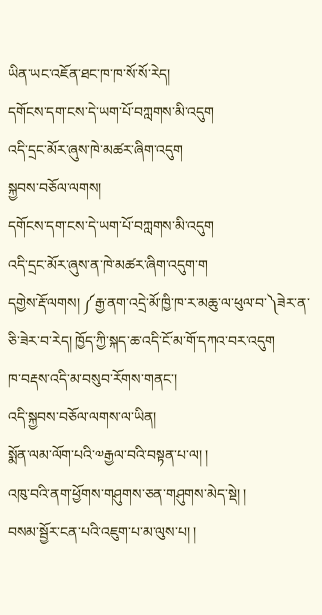ཡིན་ཡང་འཇོན་ཐང་ཁ་ཁ་སོ་སོ་རེད།
དགོངས་དག་ངས་དེ་ཡག་པོ་བཀླགས་མི་འདུག
འདི་དྲང་མོར་ཞུས་ཁེ་མཚར་ཞིག་འདུག
སྐྱབས་བཅོལ་ལགས།
དགོངས་དག་ངས་དེ་ཡག་པོ་བཀླགས་མི་འདུག
འདི་དྲང་མོར་ཞུས་ན་ཁེ་མཚར་ཞིག་འདུག་ག
དགྱེས་རྡོ་ལགས། ༼རྒྱ་ནག་འདྲེ་མོ་ཁྱི་ཁ་ར་མཆུ་ལ་ཕུལ་བ་༽ཟེར་ན་ཅི་ཟེར་བ་རེད། ཁྱོད་ཀྱི་སྐད་ཆ་འདི་ངོ་མ་གོ་དཀའ་བར་འདུག
ཁ་བརྡས་འདི་མ་བསུབ་རོགས་གནང་།
འདི་སྐྱབས་བཅོལ་ལགས་ལ་ཡིན།
སྨོན་ལམ་ལོག་པའི་༧རྒྱལ་བའི་བསྟན་པ་ལ། །
འཁུ་བའི་ནག་ཕྱོགས་གཤུགས་ཅན་གཤུགས་མེད་སྡེ། །
བསམ་སྦྱོར་ངན་པའི་འཇུག་པ་མ་ལུས་པ། །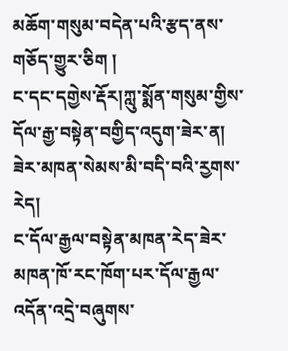མཆོག་གསུམ་བདེན་པའི་རྩད་ནས་གཅོད་གྱུར་ཅིག །
ང་དང་དགྱེས་རྡོར།ཀླུ་སྨོན་གསུམ་གྱིས་དོལ་རྒྱ་བསྟེན་བགྱིད་འདུག་ཟེར་ན། ཟེར་མཁན་སེམས་མི་བདི་བའི་རྱགས་རེད།
ང་དོལ་རྒྱལ་བསྟེན་མཁན་རེད་ཟེར་མཁན་ཁོ་རང་ཁོག་པར་དོལ་རྒྱལ་འདོན་འདྲེ་བཞུགས་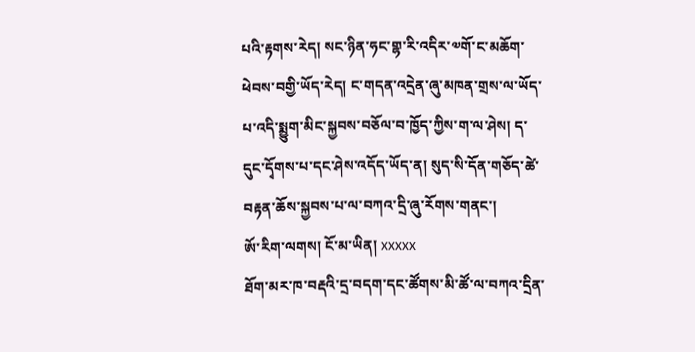པའི་རྟགས་རེད། སང་ཉིན་ཧང་གྷ་རི་འདིར་༧གོ་ང་མཆོག་ཕེབས་བགྱི་ཡོད་རེད། ང་གདན་འདྲེན་ཞུ་མཁན་གྲས་ལ་ཡོད་པ་འདི་སྨྱུག་མིང་སྐྱབས་བཅོལ་བ་ཁྱོད་ཀྱིས་ག་ལ་ཤེས། ད་དུང་དྭོགས་པ་དང་ཤེས་འདོད་ཡོད་ན། སུད་སི་དོན་གཅོད་ཚེ་བརྟན་ཆོས་སྐྱབས་པ་ལ་བཀའ་དྲི་ཞུ་རོགས་གནང་།
ཨོ་རིག་ལགས། ངོ་མ་ཡིན། xxxxx
ཐོག་མར་ཁ་བརྡའི་དྲ་བདག་དང་ཚོགས་མི་ཚོ་ལ་བཀའ་དྲིན་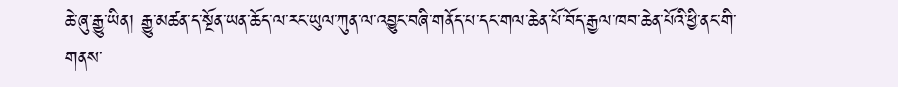ཆེ་ཞུ་རྒྱུ་ཡིན། རྒྱུ་མཚན་ད་སྔོན་ཡན་ཆོད་ལ་རང་ཡུལ་ཀུན་ལ་འབྱུང་བཞི་གནོད་པ་དང་གལ་ཆེན་པོ་བོད་རྒྱལ་ཁབ་ཆེན་པོའི་ཕྱི་ནང་གི་གནས་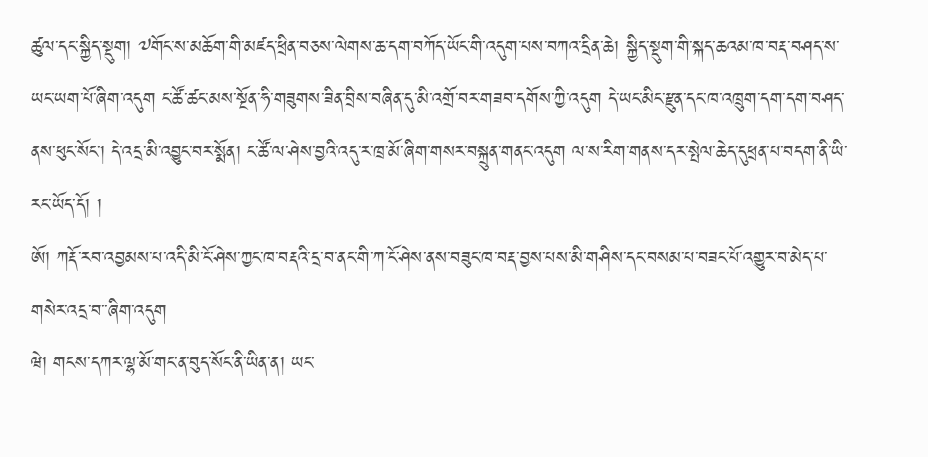ཚུལ་དང་སྐྱིད་སྡུག། ༧གོང་ས་མཆོག་གི་མཛད་ཕྲིན་བཅས་ལེགས་ཆ་དག་བཀོད་ཡོང་གི་འདུག་པས་བཀའ་དྲིན་ཆེ། སྐྱིད་སྡུག་གི་སྐད་ཆའམ་ཁ་བརྡ་བཤད་ས་ཡང་ཡག་པོ་ཞིག་འདུག ང་ཚོ་ཚང་མས་སྔོན་ཧི་གཟུགས་ཟིན་བྲིས་བཞིན་དུ་མི་འགྲོ་བར་གཟབ་དགོས་ཀྱི་འདུག དེ་ཡང་མིང་རྫུན་དང་ཁ་འཁྲུག་དག་དག་བཤད་ནས་ཕུང་སོང་། དེ་འདྲ་མི་འབྱུང་བར་སྨོན། ང་ཚོ་ལ་ཤེས་བྱའི་འདུ་ར་ཁྲ་མོ་ཞིག་གསར་བསྐྲུན་གནང་འདུག ལ་ས་རིག་གནས་དར་སྤེལ་ཆེད་དུཕྲན་པ་བདག་ནི་ཡི་རང་ཡོད་དོ། །
ཨོ། ཀརྡོ་རབ་འབྱམས་པ་འདི་མི་ངོ་ཤེས་ཀྱང་ཁ་བརྡའི་དྲ་བ་ནང་གི་ཀ་ངོ་ཤེས་ནས་བཟུང་ཁ་བརྡ་བྱས་པས་མི་གཤིས་དང་བསམ་པ་བཟང་པོ་འགྱུར་བ་མེད་པ་གསེར་འདྲ་བ་་ཞིག་འདུག
ཝེ། གངས་དཀར་ལྷ་མོ་གང་ན་བུད་སོང་ནི་ཡིན་ན། ཡང་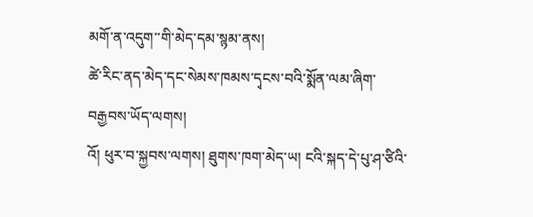མགོ་ན་འདུག་་གི་མེད་དམ་སྙམ་ནས།
ཚེ་རིང་ནད་མེད་དང་སེམས་ཁམས་དྭངས་བའི་སྨོན་ལམ་ཞིག་བརྒྱབས་ཡོད་ལགས།
འོ། ཕུར་བ་སྐྱབས་ལགས། ཐུགས་ཁག་མེད་ཡ། ངའི་སྐད་དེ་པུ་ཤ་ཙིའི་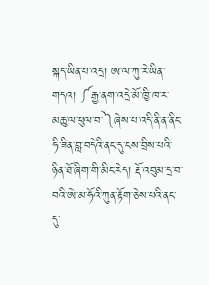སྐད་ཡིན་པ་འདྲ། ཨ་ལ་ཀུ་རེ་ཡིན་གདའ། ༼རྒྱ་ནག་འདྲེ་མོ་ཁྱི་ཁ་ར་མཆུ་ལ་ཕུལ་བ་༽ཞེས་པ་འདི་ནི་ན་ནིང་ཧི་ཟིན་བླ་བདེའི་ནང་དུ་ངས་བྲིས་པའི་ཉིན་ཐོ་ཞིག་གི་མིང་རེད། རྡོ་འབུམ་དྲ་བ་བའི་ཨེ་མ་ཧོའི་ཀུན་རྟོག་ཅེས་པའི་ནང་དུ་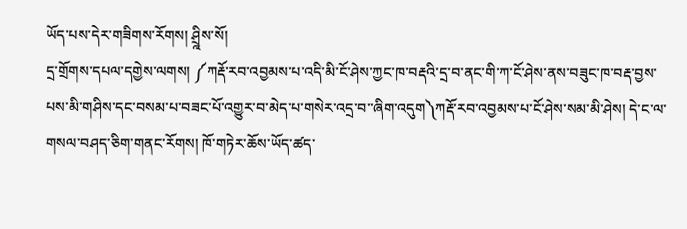ཡོད་པས་དེར་གཟིགས་རོགས། ཤྲྰིས་སོ།
དྲ་གྲོགས་དཔལ་དགྱེས་ལགས། ༼ཀརྡོ་རབ་འབྱམས་པ་འདི་མི་ངོ་ཤེས་ཀྱང་ཁ་བརྡའི་དྲ་བ་ནང་གི་ཀ་ངོ་ཤེས་ནས་བཟུང་ཁ་བརྡ་བྱས་པས་མི་གཤིས་དང་བསམ་པ་བཟང་པོ་འགྱུར་བ་མེད་པ་གསེར་འདྲ་བ་་ཞིག་འདུག༽ཀརྡོ་རབ་འབྱམས་པ་ངོ་ཤེས་སམ་མི་ཤེས། དེ་ང་ལ་གསལ་བཤད་ཅིག་གནང་རོགས། ཁོ་གཏེར་ཆོས་ཡོད་ཚད་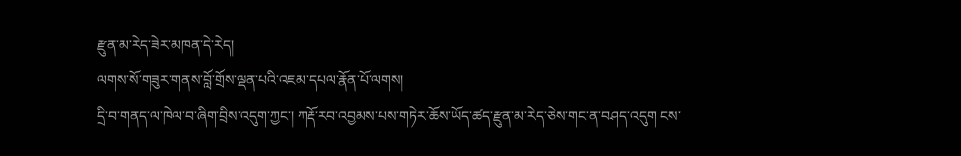རྫུན་མ་རེད་ཟེར་མཁན་དེ་རེད།
ལགས་སོ་གཟུར་གནས་བློ་གྲོས་ལྡན་པའི་འཇམ་དཔལ་རྣོན་པོ་ལགས།
དྲི་བ་གནད་ལ་ཁེལ་བ་ཞིག་བྲིས་འདུག་ཀྱང་། ཀརྡོ་རབ་འབྱམས་པས་གཏེར་ཆོས་ཡོད་ཚད་རྫུན་མ་རེད་ཅེས་གང་ན་བཤད་འདུག ངས་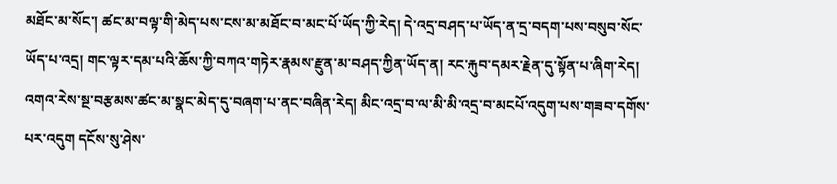མཐོང་མ་སོང་། ཚང་མ་བལྟ་གི་མེད་པས་ངས་མ་མཐོང་བ་མང་པོ་ཡོད་ཀྱི་རེད། དེ་འདྲ་བཤད་པ་ཡོད་ན་དྲ་བདག་པས་བསུབ་སོང་ཡོད་པ་འདྲ། གང་ལྟར་དམ་པའི་ཆོས་ཀྱི་བཀའ་གཏེར་རྣམས་རྫུན་མ་བཤད་ཀྱིན་ཡོད་ན། རང་རྐུབ་དམར་རྗེན་དུ་སྟོན་པ་ཞིག་རེད། འགའ་རེས་སྔ་བརྩམས་ཚང་མ་སྣང་མེད་དུ་བཞག་པ་ནང་བཞིན་རེད། མིང་འདྲ་བ་ལ་མི་མི་འདྲ་བ་མངཔོ་འདུག་པས་གཟབ་དགོས་པར་འདུག དངོས་སུ་ཤེས་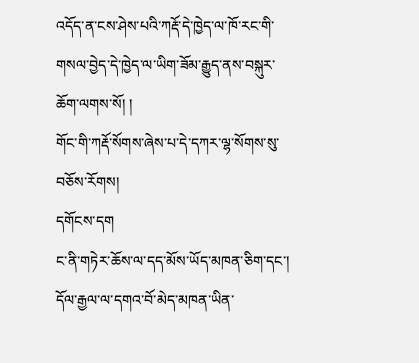འདོད་ན་ངས་ཤེས་པའི་ཀརྡོ་དེ་ཁྱེད་ལ་ཁོ་རང་གི་གསལ་བྱེད་དེ་ཁྱེད་ལ་ཡིག་ཟོམ་རྒྱུད་ནས་བསྐུར་ཆོག་ལགས་སོ། །
གོང་གི་ཀརྡོ་སོགས་ཞེས་པ་དེ་དཀར་ལྷ་སོགས་སུ་བཅོས་རོགས།
དགོངས་དག
ང་ནི་གཏེར་ཆོས་ལ་དད་མོས་ཡོད་མཁན་ཅིག་དང་། དོལ་རྒྱལ་ལ་དགའ་བོ་མེད་མཁན་ཡིན་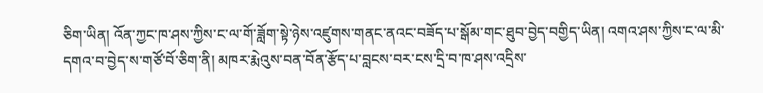ཅིག་ཡིན། འོན་ཀྱང་ཁ་ཤས་ཀྱིས་ང་ལ་གོ་ཟློག་སྟེ་ཉེས་འཛུགས་གནང་ནའང་བཟོད་པ་སྒོམ་གང་ཐུབ་བྱེད་བགྱིད་ཡིན། འགའ་ཤས་ཀྱིས་ང་ལ་མི་དགའ་བ་བྱེད་ས་གཙོ་བོ་ཅིག་ནི། མཁར་རྨེའུས་བན་བོན་རྩོད་པ་བླངས་བར་ངས་དྲི་བ་ཁ་ཤས་འདྲིས་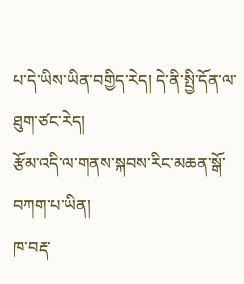པ་དེ་ཡིས་ཡིན་བགྱིད་རེད། དེ་ནི་སྤྱི་དོན་ལ་ཐུག་ཙང་རེད།
རྩོམ་འདི་ལ་གནས་སྐབས་རིང་མཆན་སྒོ་བཀག་པ་ཡིན།
ཁ་བརྡ་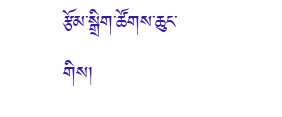རྩོམ་སྒྲིག་ཚོགས་ཆུང་གིས།